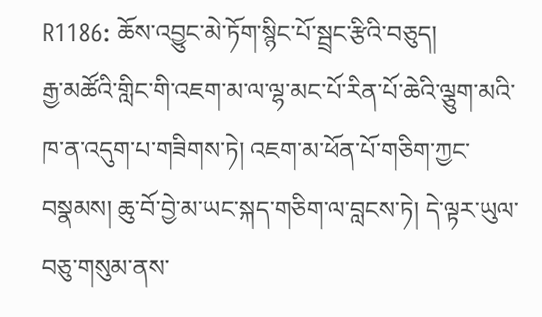R1186: ཆོས་འབྱུང་མེ་ཏོག་སྙིང་པོ་སྦྲང་རྩིའི་བཅུད།
རྒྱ་མཚོའི་གླིང་གི་འཇག་མ་ལ་ལྷ་མང་པོ་རིན་པོ་ཆེའི་ལྕུག་མའི་ཁ་ན་འདུག་པ་གཟིགས་ཏེ། འཇག་མ་ཕོན་པོ་གཅིག་ཀྱང་བསྣམས། ཆུ་བོ་བྱེ་མ་ཡང་སྐད་གཅིག་ལ་བླངས་ཏེ། དེ་ལྟར་ཡུལ་བཅུ་གསུམ་ནས་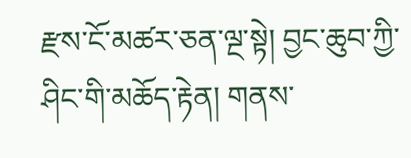རྫས་ངོ་མཚར་ཅན་ལྔ་སྟེ། བྱང་ཆུབ་ཀྱི་ཤིང་གི་མཆོད་རྟེན། གནས་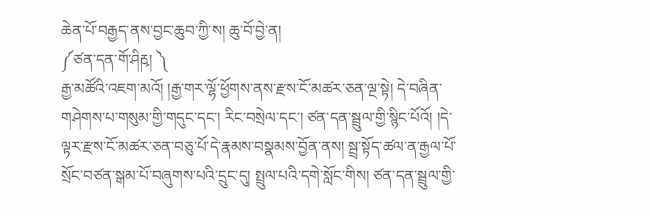ཆེན་པོ་བརྒྱད་ནས་བྱང་ཆུབ་ཀྱི་ས། ཆུ་བོ་བྱེ་ན།
༼ཙན་དན་གོ་ཤིརྵ། ༽
རྒྱ་མཚོའི་འཇག་མའོ། །རྒྱ་གར་ལྷོ་ཕྱོགས་ནས་རྫས་ངོ་མཚར་ཅན་ལྔ་སྟེ། དེ་བཞིན་གཤེགས་པ་གསུམ་གྱི་གདུང་དང་། རིང་བསྲེལ་དང་། ཙན་དན་སྦྲུལ་གྱི་སྙིང་པོའོ། །དེ་ལྟར་རྫས་ངོ་མཚར་ཅན་བཅུ་པོ་དེ་རྣམས་བསྣམས་བྱོན་ནས། སྦྲ་སྟོད་ཚལ་ན་རྒྱལ་པོ་སྲོང་བཙན་སྒམ་པོ་བཞུགས་པའི་དྲུང་དུ། སྤྲུལ་པའི་དགེ་སློང་གིས། ཙན་དན་སྦྲུལ་གྱི་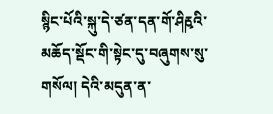སྙིང་པོའི་སྐུ་དེ་ཙན་དན་གོ་ཤིརྵའི་མཆོད་སྡོང་གི་སྟེང་དུ་བཞུགས་སུ་གསོལ། དེའི་མདུན་ན་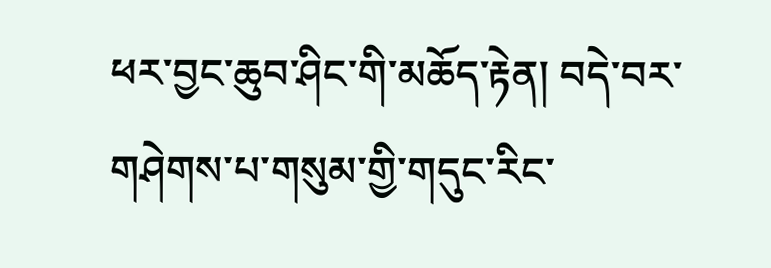ཕར་བྱང་ཆུབ་ཤིང་གི་མཆོད་རྟེན། བདེ་བར་གཤེགས་པ་གསུམ་གྱི་གདུང་རིང་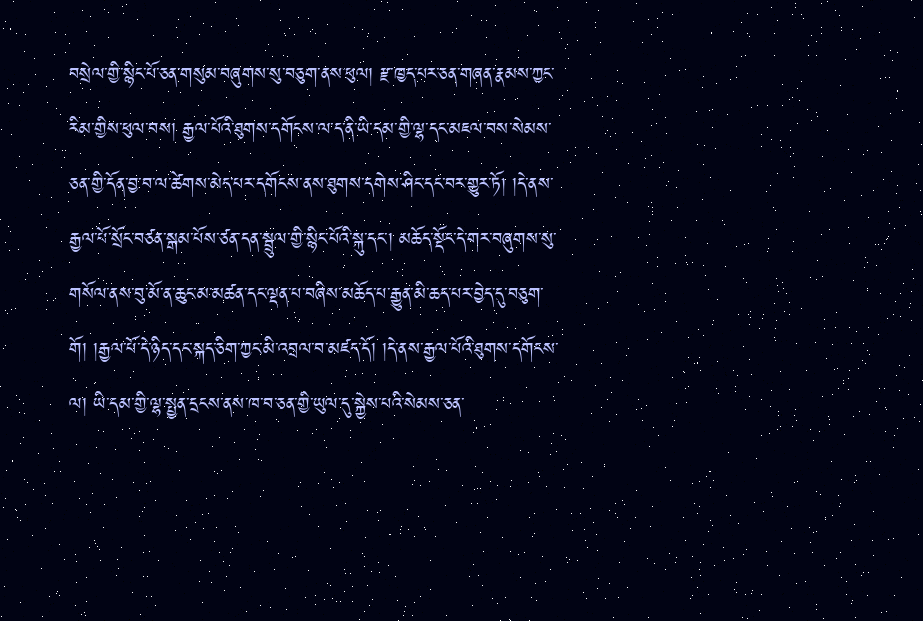བསྲེལ་གྱི་སྙིང་པོ་ཅན་གསུམ་བཞུགས་སུ་བཅུག་ནས་ཕུལ། རྫ་ཁྱད་པར་ཅན་གཞན་རྣམས་ཀྱང་རིམ་གྱིས་ཕུལ་བས། རྒྱལ་པོའི་ཐུགས་དགོངས་ལ་ད་ནི་ཡི་དམ་གྱི་ལྷ་དང་མཇལ་བས་སེམས་ཅན་གྱི་དོན་བྱ་བ་ལ་ཚེགས་མེད་པར་དགོངས་ནས་ཐུགས་དགེས་ཤིང་དང་བར་གྱུར་ཏོ། །དེ་ནས་རྒྱལ་པོ་སྲོང་བཙན་སྒམ་པོས་ཙན་དན་སྦྲུལ་གྱི་སྙིང་པོའི་སྐུ་དང་། མཆོད་སྡོང་དེ་གར་བཞུགས་སུ་གསོལ་ནས་བུ་མོ་ན་ཆུང་མ་མཚན་དང་ལྡན་པ་བཞིས་མཆོད་པ་རྒྱུན་མི་ཆད་པར་བྱེད་དུ་བཅུག་གོ། །རྒྱལ་པོ་དེ་ཉིད་དང་སྐད་ཅིག་ཀྱང་མི་འབྲལ་བ་མཛད་དོ། །དེ་ནས་རྒྱལ་པོའི་ཐུགས་དགོངས་ལ། ཡི་དམ་གྱི་ལྷ་སྤྱན་དྲངས་ནས་ཁ་བ་ཅན་གྱི་ཡུལ་དུ་སྐྱེས་པའི་སེམས་ཅན་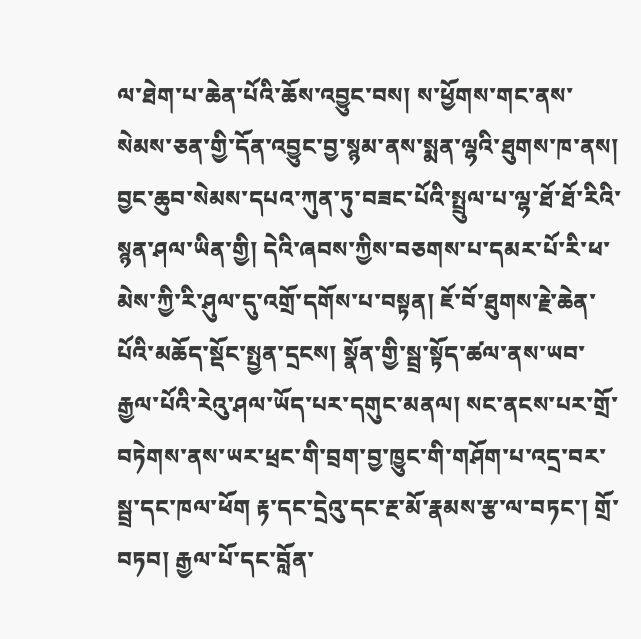ལ་ཐེག་པ་ཆེན་པོའི་ཆོས་འབྱུང་བས། ས་ཕྱོགས་གང་ནས་སེམས་ཅན་གྱི་དོན་འབྱུང་བྱ་སྙམ་ནས་སྨན་ལྷའི་ཐུགས་ཁ་ནས། བྱང་ཆུབ་སེམས་དཔའ་ཀུན་ཏུ་བཟང་པོའི་སྤྲུལ་པ་ལྷ་ཐོ་ཐོ་རིའི་སྙན་ཤལ་ཡིན་གྱི། དེའི་ཞབས་ཀྱིས་བཅགས་པ་དམར་པོ་རི་ཕ་མེས་ཀྱི་རི་ཤུལ་དུ་འགྲོ་དགོས་པ་བསྟན། ཇོ་བོ་ཐུགས་རྗེ་ཆེན་པོའི་མཆོད་སྡོང་སྤྱན་དྲངས། སྣོན་གྱི་སྦྲ་སྟོད་ཚལ་ནས་ཡབ་རྒྱལ་པོའི་རེའུ་ཤལ་ཡོད་པར་དགུང་མནལ། སང་ནངས་པར་གྲོ་བཏེགས་ནས་ཡར་ཕྲང་གི་བྲག་བྱ་ཁྱུང་གི་གཤོག་པ་འདྲ་བར་སྦྲ་དང་ཁལ་ཕོག རྟ་དང་དྲེའུ་དང་རྔ་མོ་རྣམས་རྩ་ལ་བཏང་། གྲོ་བཏབ། རྒྱལ་པོ་དང་བློན་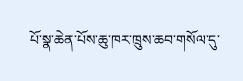པོ་སྣ་ཆེན་པོས་ཆུ་ཁར་ཁྲུས་ཆབ་གསོལ་དུ་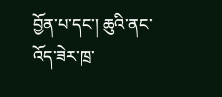བྱོན་པ་དང་། ཆུའི་ནང་འོད་ཟེར་ཁྲ་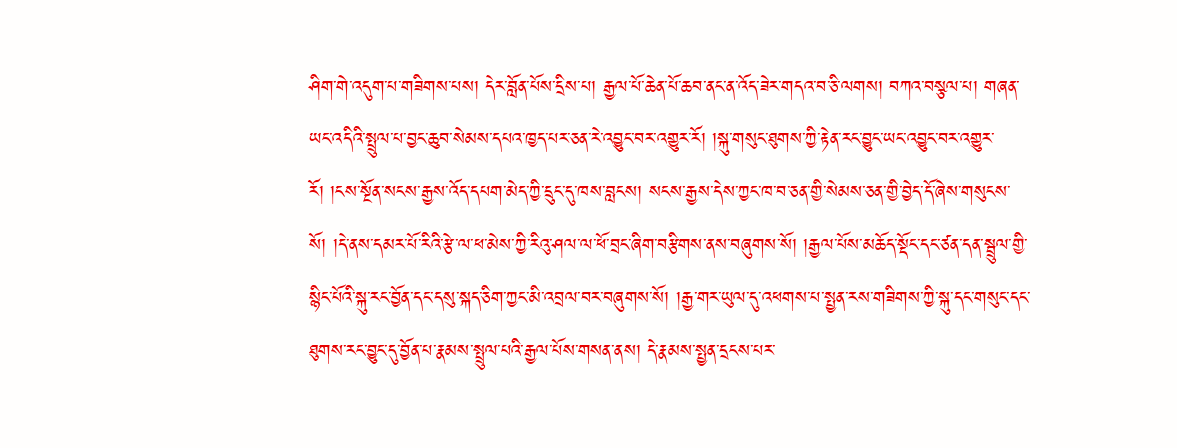ཤིག་གེ་འདུག་པ་གཟིགས་པས། དེར་བློན་པོས་དྲིས་པ། རྒྱལ་པོ་ཆེན་པོ་ཆབ་ནང་ན་འོད་ཟེར་གདའ་བ་ཅི་ལགས། བཀའ་བསྩལ་པ། གཞན་ཡང་འདིའི་སྤྲུལ་པ་བྱང་ཆུབ་སེམས་དཔའ་ཁྱད་པར་ཅན་རེ་འབྱུང་བར་འགྱུར་རོ། །སྐུ་གསུང་ཐུགས་ཀྱི་རྟེན་རང་བྱུང་ཡང་འབྱུང་བར་འགྱུར་རོ། །ངས་སྔོན་སངས་རྒྱས་འོད་དཔག་མེད་ཀྱི་དྲུང་དུ་ཁས་བླངས། སངས་རྒྱས་དེས་ཀྱང་ཁ་བ་ཅན་གྱི་སེམས་ཅན་གྱི་བྱེད་དོ་ཞེས་གསུངས་སོ། །དེ་ནས་དམར་པོ་རིའི་རྩེ་ལ་ཕ་མེས་ཀྱི་རིའུ་ཤལ་ལ་ཕོ་བྲང་ཞིག་བརྩིགས་ནས་བཞུགས་སོ། །རྒྱལ་པོས་མཆོད་སྡོང་དང་ཙན་དན་སྦྲུལ་གྱི་སྙིང་པོའི་སྐུ་རང་བྱོན་དང་དསུ་སྐད་ཅིག་ཀྱང་མི་འབྲལ་བར་བཞུགས་སོ། །རྒྱ་གར་ཡུལ་དུ་འཕགས་པ་སྤྱན་རས་གཟིགས་ཀྱི་སྐུ་དང་གསུང་དང་ཐུགས་རང་བྱུང་དུ་བྱོན་པ་རྣམས་སྤྲུལ་པའི་རྒྱལ་པོས་གསན་ནས། དེ་རྣམས་སྤྱན་དྲངས་པར་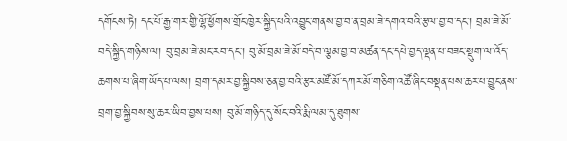དགོངས་ཏེ། དང་པོ་རྒྱ་གར་གྱི་ལྷོ་ཕྱོགས་གྲོང་ཁྱེར་སྐྱིད་པའི་འབྱུང་གནས་བྱ་བ་ན་བྲམ་ཟེ་དགའ་བའི་རྩལ་བྱ་བ་དང་། བྲམ་ཟེ་མོ་བདེ་སྐྱིད་གཉིས་ལ། བུ་བྲམ་ཟེ་མང་རབ་དང་། བུ་མོ་བྲམ་ཟེ་མོ་བདེ་བ་ལྕམ་བྱ་བ་མཚན་དང་དཔེ་བྱད་ལྡན་པ་བཟང་སྡུག་ལ་འོད་ཆགས་པ་ཞིག་ཡོད་པ་ལས། བྲག་དམར་བྱ་སྐྱིབས་ཅན་བྱ་བའི་རྩར་མཛོ་མོ་དཀར་མོ་གཅིག་འཚོ་ཞིང་བསྡན་པས་ཆར་པ་བྱུང་ནས་བྲག་བྱ་སྐྱིབས་སུ་ཆར་ཡིབ་བྱས་པས། བུ་མོ་གཉིད་དུ་སོང་བའི་རྨི་ལམ་དུ་ཐུགས་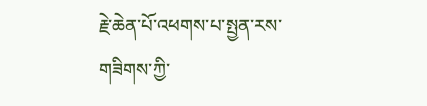རྗེ་ཆེན་པོ་འཕགས་པ་སྤྱན་རས་གཟིགས་ཀྱི་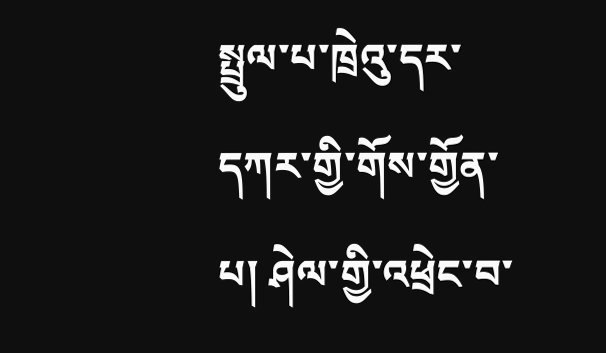སྤྲུལ་པ་ཁྲེའུ་དར་དཀར་གྱི་གོས་གྱོན་པ། ཤེལ་གྱི་འཕྲེང་བ་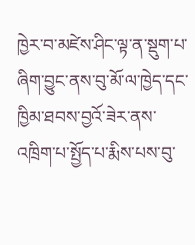ཁྱེར་བ་མཛེས་ཤིང་ལྟ་ན་སྡུག་པ་ཞིག་བྱུང་ནས་བུ་མོ་ལ་ཁྱེད་དང་ཁྱིམ་ཐབས་བྱའོ་ཟེར་ནས་འཁྲིག་པ་སྤྱོད་པ་རྨིས་པས་བུ་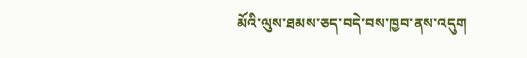མོའི་ལུས་ཐམས་ཅད་བདེ་བས་ཁྱབ་ནས་འདུག